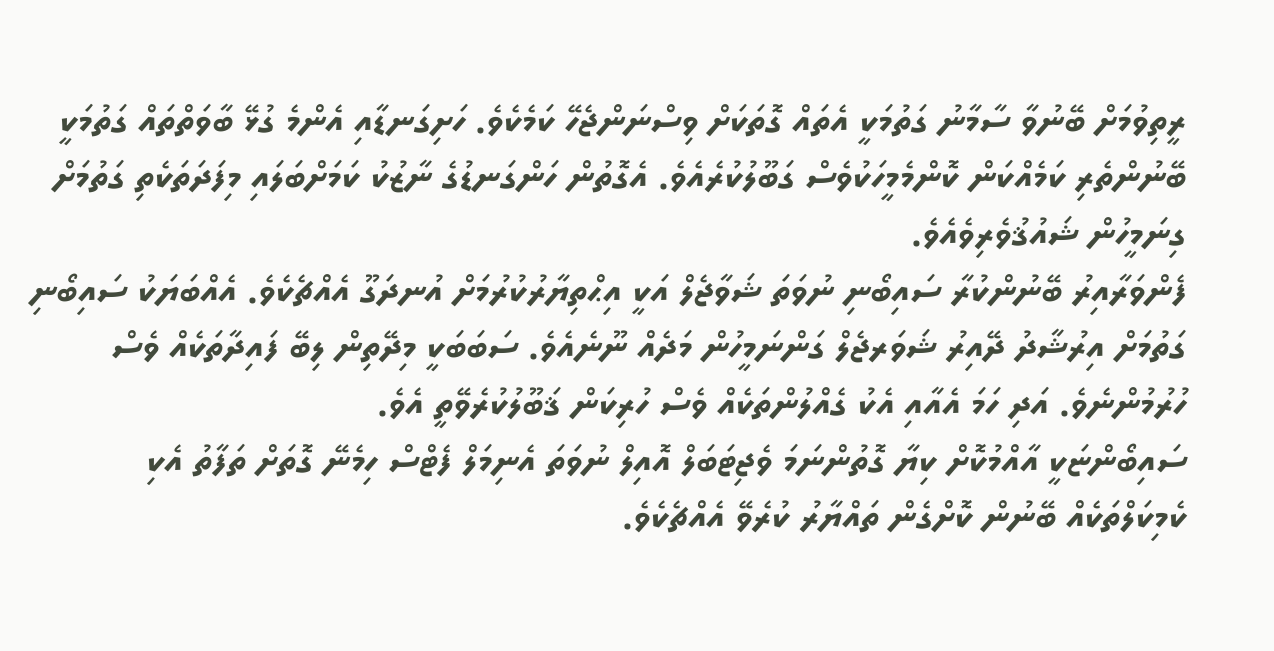ރީތިވުމަށް ބޭނުވާ ސާމާނު ގަތުމަކީ އެތައް ގޮތަކަށް ވިސްނަންޖެހޭ ކަމެކެވެ. ހަށިގަނޑާއި އެންމެ ގުޅޭ ބާވަތްތައް ގަތުމަކީ ބޭނުންތެރި ކަމެއްކަން ކޮންމެމީހަކުވެސް ގަބޫލުކުރެއެވެ. އެގޮތުން ހަންގަނޑުގެ ނާޒުކު ކަމަށްބަލައި މިފަދަތަކެތި ގަތުމަށް ގިނަމީހުން ޝައުޤުވެރިވެއެވެ.
ފެންވަރާއިރު ބޭނުންކުރާ ސައިބޯނި ނުވަތަ ޝަވާޖެލް އަކީ އިޙްތިޔާރުކުރުމަށް އުނދަގޫ އެއްޗެކެވެ. އެއްބަޔަކު ސައިބޯނި ގަތުމަށް އިރުޝާދު ދޭއިރު ޝަވަރޖެލް ގަންނަމީހުން މަދެއް ނޫނެއެވެ. ސަބަބަކީ މިދޭތިން ލިބޭ ފައިދާތަކެއް ވެސް ހުރުމުންނެވެ. އަދި ހަމަ އެއާއި އެކު ގެއްލުންތަކެއް ވެސް ހުރިކަން ޤަބޫލުކުރެވޭތީ އެވެ.
ސައިބޯންޏަކީ އާއްމުކޮށް ކިޔާ ގޮތުންނަމަ ވެޖިޓަބަލް އޮއިލް ނުވަތަ އެނިމަލް ފެޓްސް ހިމެނޭ ގޮތަށް ތަފާތު އެކި ކެމިކަލްތަކެއް ބޭނުން ކޮށްގެން ތައްޔާރު ކުރެވޭ އެއްޗެކެވެ.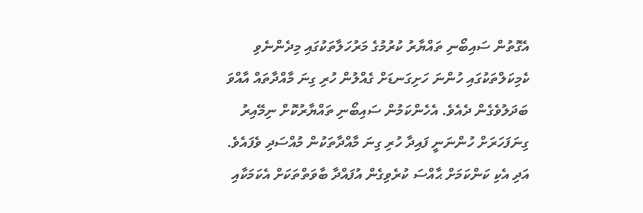އެގޮތުން ސައިބޯނި ތައްޔާރު ކުރުމުގެ މަރުހަލާތަކުގައި މިދެންނެވި ކެމިކަލްތަކުގައި ހުންނަ ހަށިގަނޑަށް ގެއްލުން ހުރި ގިނަ މާއްދާތައް އާއްވަ ބަދަލުވެގެން ދެއެވެ. އެހެންކަމުން ސައިބޯނި ތައްޔާރުކޮށް ނިމޭއިރު ގިނަފަހަރަށް ހުންނަނީ ފައިދާ ހުރި ގިނަ މާއްދާތަކުން މުއްސަދި ވެފައެވެ. އަދި އެކި ކަންކަމަށް ޙާއްސަ ކުރެވިގެން އުފައްދާ ބާވަތްތަކަށް އެކަމަކާއި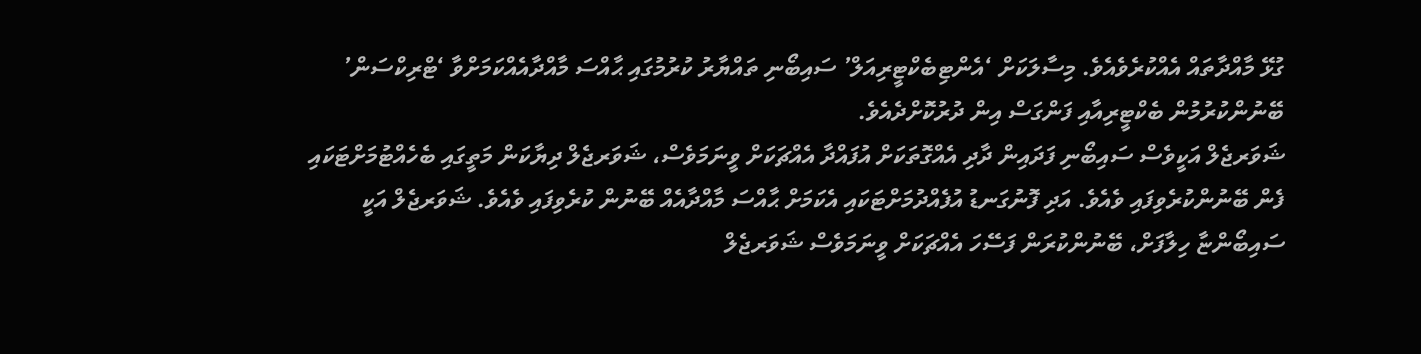ގުޅޭ މާއްދާތައް އެއްކުރެވެއެވެ. މިސާލަކަށް ‘އެންޓިބެކްޓީރިއަލް’ ސައިބޯނި ތައްޔާރު ކުރުމުގައި ޙާއްސަ މާއްދާއެއްކަމަށްވާ ‘ޓްރިކްސަން’ ބޭނުންކުރުމުން ބެކްޓީރިއާއި ފަންގަސް އިން ދުރުކޮށްދެއެވެ.
ޝަވަރޖެލް އަކީވެސް ސައިބޯނި ފަދައިން ދާދި އެއްގޮތަކަށް އުފައްދާ އެއްޗަކަށް ވީނަމަވެސް، ޝަވަރޖެލް ދިޔާކަން މަތީގައި ބެހެއްޓުމަށްޓަކައި ފެން ބޭނުންކުރެވިފައި ވެއެވެ. އަދި ފޮނުގަނޑު އުފެއްދުމަށްޓަކައި އެކަމަށް ޙާއްސަ މާއްދާއެއް ބޭނުން ކުރެވިފައި ވެއެވެ. ޝަވަރޖެލް އަކީ ސައިބޯންޏާ ހިލާފަށް، ބޭނުންކުރަން ފަސޭހަ އެއްޗަކަށް ވީނަމަވެސް ޝަވަރޖެލް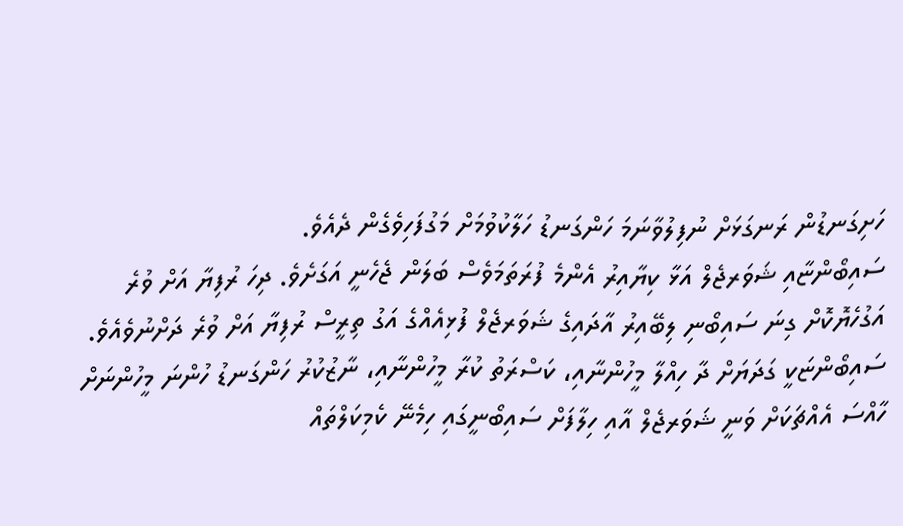ހަށިގަނޑުން ރަނގަޅަށް ނުފިލުވާނަމަ ހަންގަނޑު ހަލާކުވުމަށް މަގުފަހިވެގެން ދެއެވެ.
ސައިބޯންޏާއި ޝަވަރޖެލް އަޅާ ކިޔާއިރު އެންމެ ފުރަތަމަވެސް ބަލަން ޖެހެނީ އަގަށެވެ. ދިހަ ރުފިޔާ އަށް ވުރެ އަގުހެޔޮކޮށް ގިނަ ސައިބޯނި ލިބޭއިރު އާދައިގެ ޝަވަރޖެލް ފުޅިއެއްގެ އަގު ތިރީސް ރުފިޔާ އަށް ވުރެ ދަށްނުވެއެވެ. ސައިބޯންޏަކީ ގަދަޔަށް ދާ ހިއްލާ މީހުންނާއި، ކަސްރަތު ކުރާ މީހުންނާއި، ނާޒުކުރު ހަންގަނޑު ހުންނަ މީހުންނަށް ހާއްސަ އެއްޗަކަށް ވަނީ ޝަވަރޖެލް އާއި ހިލާފަށް ސައިބޯނީގައި ހިމެނޭ ކެމިކަލްތައް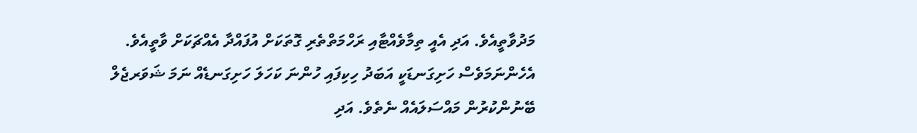މަދުވާތީއެވެ. އަދި އެއީ ތިމާވެއްޓާއި ރަހްމަތްތެރި ގޮތަކަށް އުފައްދާ އެއްޗަކަށް ވާތީއެވެ. އެހެންނަމަވެސް ހަށިގަނޑަކީ އަބަދު ހިކިފައި ހުންނަ ކަހަލަ ހަށިގަނޑެއް ނަމަ ޝަވަރޖެލް ބޭނުންކުރުން މައްސަލައެއް ނެތެވެ. އަދި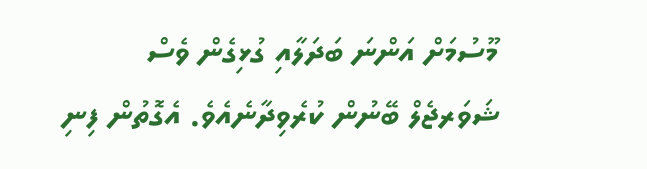މޫސުމަށް އަންނަ ބަދަލާއި ގުޅިގެން ވެސް ޝަވަރޖެލް ބޭނުން ކުރެވިދާނެއެވެ. އެގޮތުން ފިނި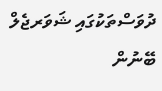ދުވަސްތަކުގައި ޝަވަރޖެލް ބޭނުން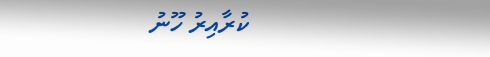ކުރާއިރު ހޫނު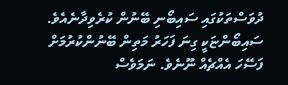ދުވަސްތަކުގައި ސައިބޯނި ބޭނުން ކުރެވިދާނެއެވެ.
ސައިބޯންޏަކީ ގިނަ ފަހަރު މަތިން ބޭނުންކުރުމަށް ފަސޭހަ އެއްޗެއް ނޫނެވެ. ނަމަވެސް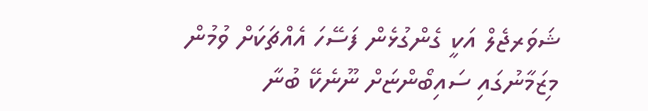ޝަވަރޖެލް އަކީ ގެންގުޅެން ފަސޭހަ އެއްޗަކަށް ވުމުން މިޒަމާނުގައި ސައިބޯންޏަށް ނޫނެކޭ ބުނާ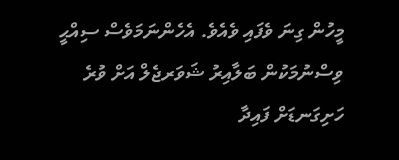މީހުން ގިނަ ވެފައި ވެއެވެ. އެހެންނަމަވެސް ސިއްޙީ ވިސްނުމަކުން ބަލާއިރު ޝަވަރޖެލް އަށް ވުރެ ހަށިގަނޑަށް ފައިދާ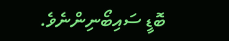ބޮޑީ ސައިބޯނިންނެވެ.